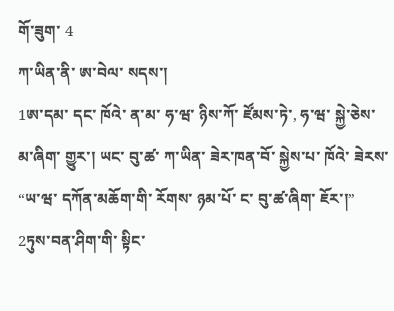གོ་ཟུག་ 4
ཀ་ཡིན་ནི་ ཨ་བེལ་ སདས་།
1ཨ་དམ་ དང་ ཁོའེ་ ན་མ་ ཧ་ཝ་ ཉིས་ཀོ་ ཛོམས་ཏེ་, ཧ་ཝ་ སྐྱེ་ཅེས་མ་ཞིག་ གྱུར་། ཡང་ བུ་ཚ་ ཀ་ཡིན་ ཟེར་ཁན་བོ་ སྐྱེས་པ་ ཁོའེ་ ཟེརས་ “ཡ་ཝ་ དཀོན་མཆོག་གི་ རོགས་ ཉམ་པོ་ ང་ བུ་ཚ་ཞིག་ ཇོར་།” 2ཏུས་བན་ཤིག་གི་ སྟིང་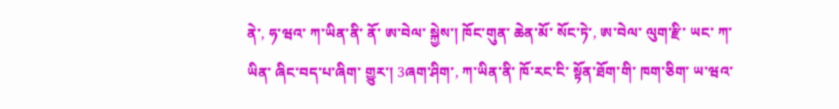ནེ་, ཧ་ཝའ་ ཀ་ཡིན་ནི་ ནོ་ ཨ་བེལ་ སྐྱེས་། ཁོང་གུན་ ཆེན་མོ་ སོང་ཏེ་, ཨ་བེལ་ ལུག་རྫི་ ཡང་ ཀ་ཡིན་ ཞིང་བད་པ་ཞིག་ གྱུར་། 3ཞག་ཤིག་, ཀ་ཡིན་ནི་ ཁོ་རང་ངི་ སྟོན་ཐོག་གི་ ཁག་ཅིག་ ཡ་ཝའ་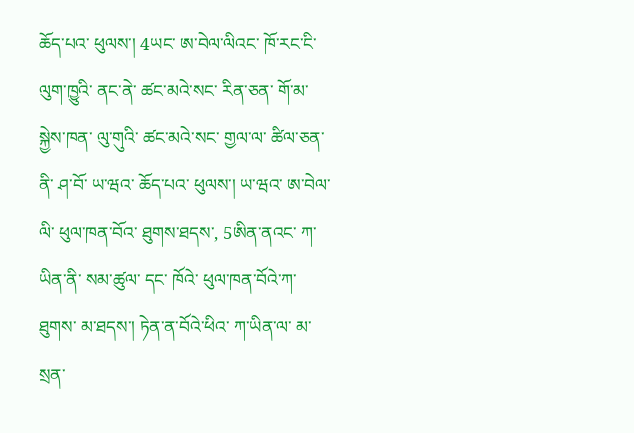ཆོད་པའ་ ཕུལས་། 4ཡང་ ཨ་བེལ་ལིའང་ ཁོ་རང་ངི་ ལུག་ཁྱུའི་ ནང་ནེ་ ཚང་མའེ་སང་ རིན་ཅན་ གོ་མ་ སྐྱེས་ཁན་ ལུ་གུའི་ ཚང་མའེ་སང་ གྱལ་ལ་ ཚིལ་ཅན་ནི་ ཤ་བོ་ ཡ་ཝའ་ ཆོད་པའ་ ཕུལས་། ཡ་ཝའ་ ཨ་བེལ་ལི་ ཕུལ་ཁན་བོའ་ ཐུགས་ཐདས་, 5ཨིན་ནའང་ ཀ་ཡིན་ནི་ སམ་ཚུལ་ དང་ ཁོའེ་ ཕུལ་ཁན་བོའེ་ཀ་ ཐུགས་ མ་ཐདས་། ཏེན་ན་བོའེ་ཕིའ་ ཀ་ཡིན་ལ་ མ་ སྲན་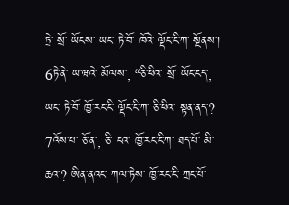ཏྲེ་ སྲོ་ ཡོངས་ ཡང་ ཏེ་བོ་ ཁོའེ་ ལྡོང་ངི་ཀ་ སྔོནས་།
6ཏེ་ནེ་ ཡ་ཝའེ་ མོལས་, “ཅི་ཕིའ་ སྲོ་ ཡོང་ངད་, ཡང་ ཏེ་བོ་ ཁྱོ་རང་ངི་ ལྡོང་ངི་ཀ་ ཅི་ཕིའ་ སྟན་ནད་? 7འོས་པ་ ཅོ་ན་, ཅི་ ངའ་ ཁྱོ་རང་ངི་ཀ་ ཐད་པོ་ མི་ཆའ་? ཨིན་ནའང་ ཀལ་ཏེས་ ཁྱོ་རང་ངི་ ཀྲང་པོ་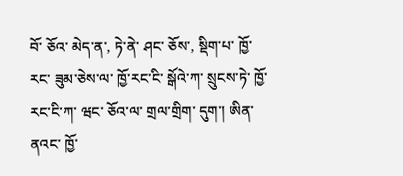བོ་ ཅོའ་ མེད་ན་, ཏེ་ནེ་ ཤང་ ཅོས་, སྡིག་པ་ ཁྱོ་རང་ ཟུམ་ཅེས་ལ་ ཁྱོ་རང་ངི་ སྒོའེ་ཀ་ སྲུངས་ཏེ་ ཁྱོ་རང་ངི་ཀ་ ཝང་ ཅོའ་ལ་ གྲལ་གྲིག་ དུག་། ཨིན་ནའང་ ཁྱོ་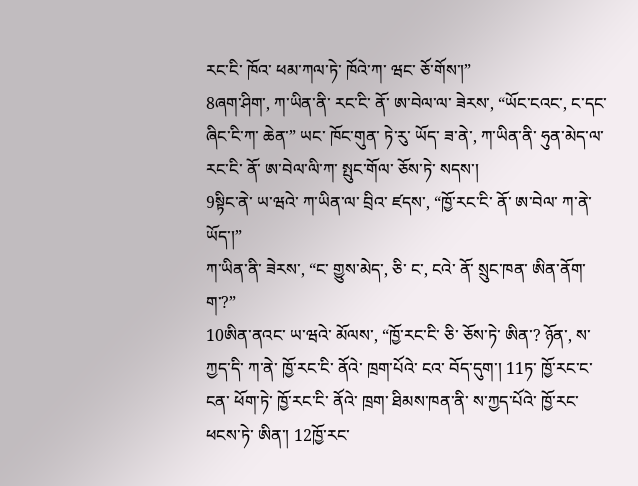རང་ངི་ ཁོའ་ ཕམ་ཀལ་ཏེ་ ཁོའེ་ཀ་ ཝང་ ཅོ་གོས་།”
8ཞག་ཤིག་, ཀ་ཡིན་ནི་ རང་ངི་ ནོ་ ཨ་བེལ་ལ་ ཟེརས་, “ཡོང་ངའང་, ང་དང་ ཞིང་ངི་ཀ་ ཆེན་” ཡང་ ཁོང་གུན་ ཏེ་རུ་ ཡོད་ ཟ་ནེ་, ཀ་ཡིན་ནི་ ཧུན་མེད་ལ་ རང་ངི་ ནོ་ ཨ་བེལ་ལི་ཀ་ སྤུང་གོལ་ ཅོས་ཏེ་ སདས་།
9སྟིང་ནེ་ ཡ་ཝའེ་ ཀ་ཡིན་ལ་ བྲིའ་ ཛདས་, “ཁྱོ་རང་ངི་ ནོ་ ཨ་བེལ་ ཀ་ནེ་ ཡོད་།”
ཀ་ཡིན་ནི་ ཟེརས་, “ང་ གྱུས་མེད་, ཅི་ ང་, ངའེ་ ནོ་ སྲུང་ཁན་ ཨིན་ནོག་ག་?”
10ཨིན་ནའང་ ཡ་ཝའེ་ མོལས་, “ཁྱོ་རང་ངི་ ཅི་ ཅོས་ཏེ་ ཨིན་? ཉོན་, ས་ཀྱད་དི་ ཀ་ནེ་ ཁྱོ་རང་ངི་ ནོའེ་ ཁྲག་པོའེ་ ངའ་ བོད་དུག་། 11ཏ་ ཁྱོ་རང་ང་ ངན་ ཕོག་ཏེ་ ཁྱོ་རང་ངི་ ནོའེ་ ཁྲག་ ཐིམས་ཁན་ནི་ ས་ཀྱད་པོའེ་ ཁྱོ་རང་ ཕངས་ཏེ་ ཨིན་། 12ཁྱོ་རང་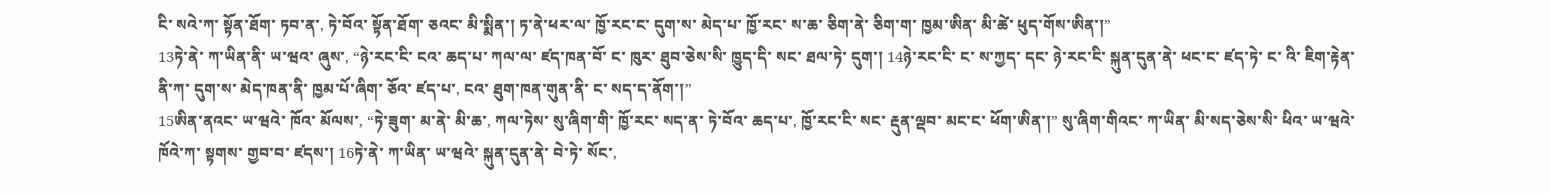ངི་ སའེ་ཀ་ སྟོན་ཐོག་ ཏབ་ན་, ཏེ་བོའ་ སྟོན་ཐོག་ ཅའང་ མི་སྨིན་། ཏ་ནེ་ཕར་ལ་ ཁྱོ་རང་ང་ དུག་ས་ མེད་པ་ ཁྱོ་རང་ ས་ཆ་ ཅིག་ནེ་ ཅིག་ག་ ཁྱམ་ཨིན་ མི་ཚེ་ ཕུད་གོས་ཨིན་།”
13ཏེ་ནེ་ ཀ་ཡིན་ནི་ ཡ་ཝའ་ ཞུས་, “ཉེ་རང་ངི་ ངའ་ ཆད་པ་ ཀལ་ལ་ ཛད་ཁན་བོ་ ང་ ཁུར་ ཐུབ་ཅེས་སི་ ཁྱུད་དི་ སང་ ཐལ་ཏེ་ དུག་། 14ཉེ་རང་ངི་ ང་ ས་ཀྱད་ དང་ ཉེ་རང་ངི་ སྐུན་དུན་ནེ་ ཕང་ང་ ཛད་ཏེ་ ང་ འི་ ཇིག་རྟེན་ནི་ཀ་ དུག་ས་ མེད་ཁན་ནི་ ཁྱམ་པོ་ཞིག་ ཅོའ་ ཛད་པ་, ངའ་ ཐུག་ཁན་གུན་ནི་ ང་ སད་ད་ནོག་།”
15ཨིན་ནའང་ ཡ་ཝའེ་ ཁོའ་ མོལས་, “ཏེ་ཟུག་ མ་ནེ་ མི་ཆ་, ཀལ་ཏེས་ སུ་ཞིག་གི་ ཁྱོ་རང་ སད་ན་ ཏེ་བོའ་ ཆད་པ་, ཁྱོ་རང་ངི་ སང་ རྡུན་ལྡབ་ མང་ང་ ཕོག་ཨིན་།” སུ་ཞིག་གིའང་ ཀ་ཡིན་ མི་སད་ཅེས་སི་ ཕིའ་ ཡ་ཝའེ་ ཁོའེ་ཀ་ སྟགས་ གྱབ་བ་ ཛདས་། 16ཏེ་ནེ་ ཀ་ཡིན་ ཡ་ཝའེ་ སྐུན་དུན་ནེ་ བེ་ཏེ་ སོང་,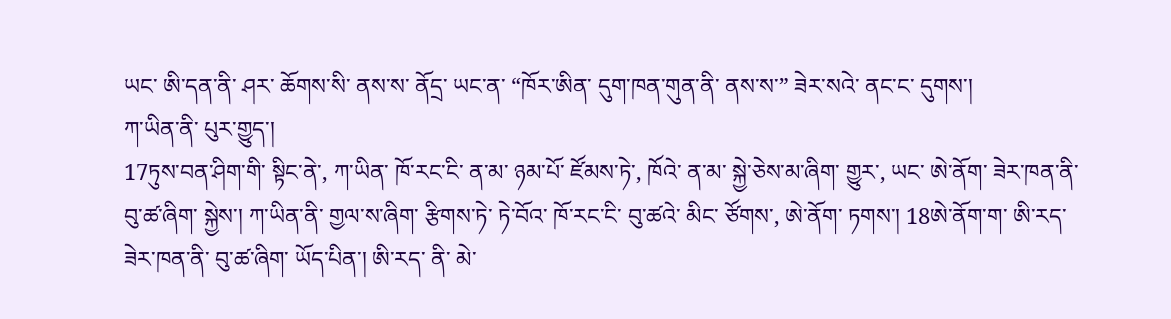ཡང་ ཨི་དན་ནི་ ཤར་ ཆོགས་སི་ ནས་ས་ ནོདྲ་ ཡང་ན་ “ཁོར་ཨིན་ དུག་ཁན་གུན་ནི་ ནས་ས་” ཟེར་སའེ་ ནང་ང་ དུགས་།
ཀ་ཡིན་ནི་ པུར་གྱུད་།
17ཏུས་བན་ཤིག་གི་ སྟིང་ནེ་, ཀ་ཡིན་ ཁོ་རང་ངི་ ན་མ་ ཉམ་པོ་ ཛོམས་ཏེ་, ཁོའེ་ ན་མ་ སྐྱེ་ཅེས་མ་ཞིག་ གྱུར་, ཡང་ ཨེ་ནོག་ ཟེར་ཁན་ནི་ བུ་ཚ་ཞིག་ སྐྱེས་། ཀ་ཡིན་ནི་ གྱལ་ས་ཞིག་ རྩིགས་ཏེ་ ཏེ་བོའ་ ཁོ་རང་ངི་ བུ་ཚའེ་ མིང་ ཙོགས་, ཨེ་ནོག་ ཏགས་། 18ཨེ་ནོག་ག་ ཨི་རད་ ཟེར་ཁན་ནི་ བུ་ཚ་ཞིག་ ཡོད་པིན་། ཨི་རད་ ནི་ མེ་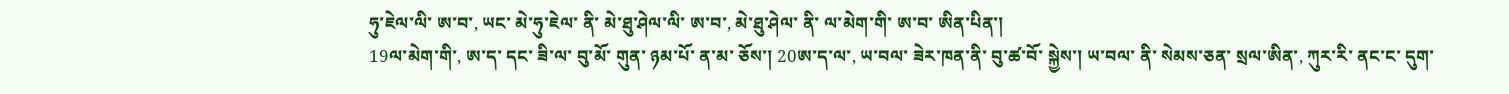ཧུ་ཇེལ་ལི་ ཨ་བ་, ཡང་ མེ་ཧུ་ཇེལ་ ནི་ མེ་ཐུ་ཤེལ་ལི་ ཨ་བ་, མེ་ཐུ་ཤེལ་ ནི་ ལ་མེག་གི་ ཨ་བ་ ཨིན་པིན་།
19ལ་མེག་གི་, ཨ་ད་ དང་ ཟི་ལ་ བུ་མོ་ གུན་ ཉམ་པོ་ ན་མ་ ཅོས་། 20ཨ་ད་ལ་, ཡ་བལ་ ཟེར་ཁན་ནི་ བུ་ཚ་བོ་ སྐྱེས་། ཡ་བལ་ ནི་ སེམས་ཅན་ སྲལ་ཨིན་, ཀུར་རི་ ནང་ང་ དུག་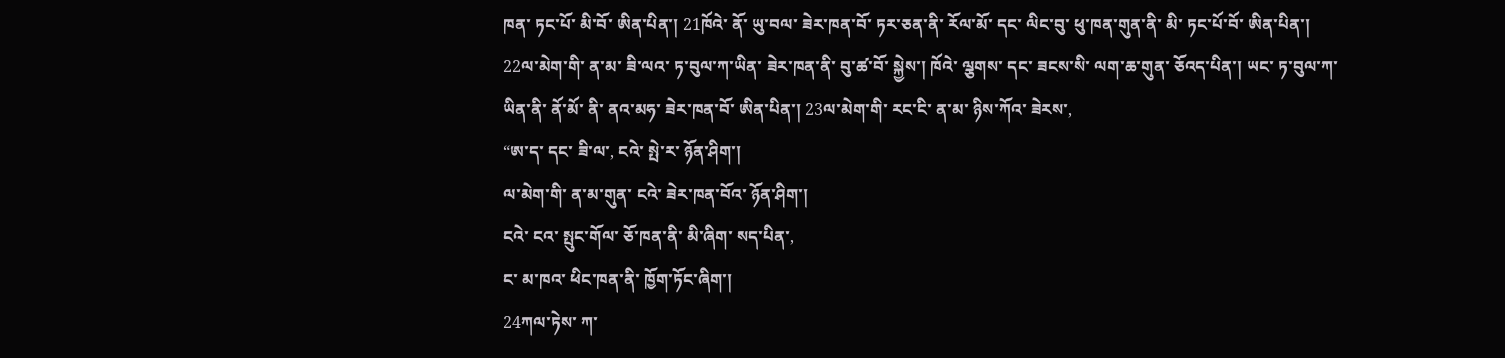ཁན་ ཏང་པོ་ མི་བོ་ ཨིན་པིན་། 21ཁོའེ་ ནོ་ ཡུ་བལ་ ཟེར་ཁན་བོ་ ཏར་ཅན་ནི་ རོལ་མོ་ དང་ ལིང་བུ་ ཕུ་ཁན་གུན་ནི་ མི་ ཏང་པོ་བོ་ ཨིན་པིན་། 22ལ་མེག་གི་ ན་མ་ ཟི་ལའ་ ཏ་བུལ་ཀ་ཡིན་ ཟེར་ཁན་ནི་ བུ་ཚ་བོ་ སྐྱེས་། ཁོའེ་ ལྕགས་ དང་ ཟངས་སི་ ལག་ཆ་གུན་ ཅོའད་པིན་། ཡང་ ཏ་བུལ་ཀ་ཡིན་ནི་ ནོ་མོ་ ནི་ ནའ་མཧ་ ཟེར་ཁན་བོ་ ཨིན་པིན་། 23ལ་མེག་གི་ རང་ངི་ ན་མ་ ཉིས་ཀོའ་ ཟེརས་,
“ཨ་ད་ དང་ ཟི་ལ་, ངའེ་ སྤེ་ར་ ཉོན་ཤིག་།
ལ་མེག་གི་ ན་མ་གུན་ ངའེ་ ཟེར་ཁན་བོའ་ ཉོན་ཤིག་།
ངའེ་ ངའ་ སྤུང་གོལ་ ཅོ་ཁན་ནི་ མི་ཞིག་ སད་པིན་,
ང་ མ་ཁའ་ ཕིང་ཁན་ནི་ ཁྱོག་ཏོང་ཞིག་།
24ཀལ་ཏེས་ ཀ་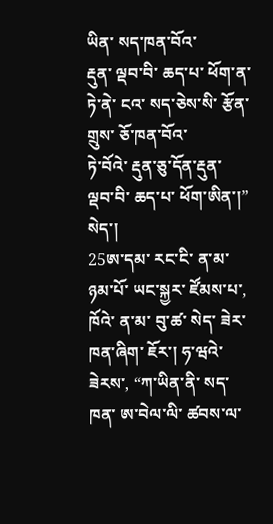ཡིན་ སད་ཁན་བོའ་
རྡུན་ ལྡབ་བི་ ཆད་པ་ ཕོག་ན་
ཏེ་ནེ་ ངའ་ སད་ཅེས་སི་ རྩོན་གྲུས་ ཅོ་ཁན་བོའ་
ཏེ་བོའེ་ རྡུན་ཅུ་དོན་རྡུན་ ལྡབ་བི་ ཆད་པ་ ཕོག་ཨིན་།”
སེད་།
25ཨ་དམ་ རང་ངི་ ན་མ་ ཉམ་པོ་ ཡང་སྐྱར་ ཛོམས་པ་, ཁོའེ་ ན་མ་ བུ་ཚ་ སེད་ ཟེར་ཁན་ཞིག་ ཇོར་། ཧ་ཝའེ་ ཟེརས་, “ཀ་ཡིན་ནི་ སད་ཁན་ ཨ་བེལ་ལི་ ཚབས་ལ་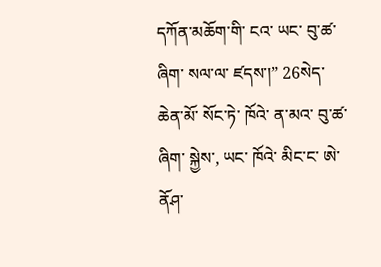དཀོན་མཆོག་གི་ ངའ་ ཡང་ བུ་ཚ་ཞིག་ སལ་ལ་ ཛདས་།” 26སེད་ ཆེན་མོ་ སོང་ཏེ་ ཁོའེ་ ན་མའ་ བུ་ཚ་ཞིག་ སྐྱེས་, ཡང་ ཁོའེ་ མིང་ང་ ཨེ་ནོཤ་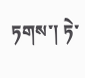ཏགས་། ཏེ་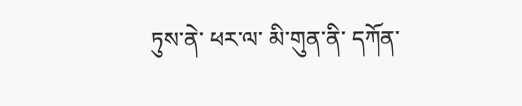ཏུས་ནེ་ ཕར་ལ་ མི་གུན་ནི་ དཀོན་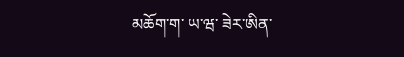མཆོག་ག་ ཡ་ཝ་ ཟེར་ཨིན་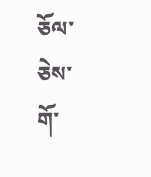ཅོལ་ཅེས་ གོ་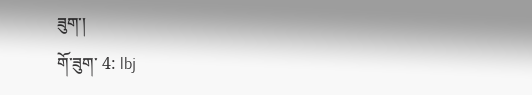ཟུག་།
གོ་ཟུག་ 4: lbj